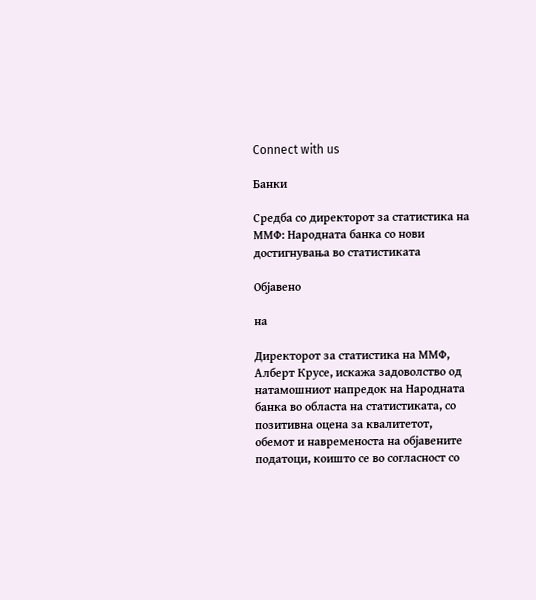Connect with us

Банки

Средба со директорот за статистика на ММФ: Народната банка со нови достигнувања во статистиката

Објавено

на

Директорот за статистика на ММФ, Алберт Крусе, искажа задоволство од натамошниот напредок на Народната банка во областа на статистиката, со позитивна оцена за квалитетот, обемот и навременоста на објавените податоци, коишто се во согласност со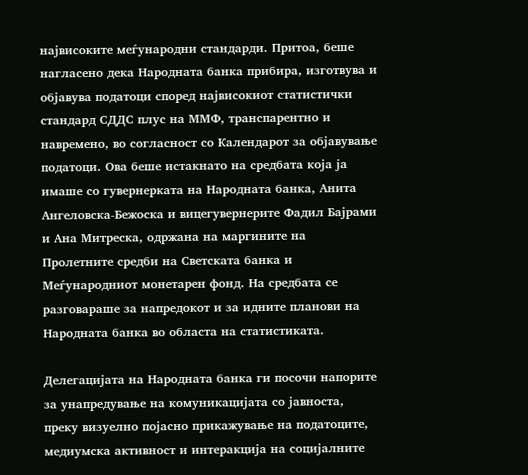највисоките меѓународни стандарди. Притоа, беше нагласено дека Народната банка прибира, изготвува и објавува податоци според највисокиот статистички стандард СДДС плус на ММФ, транспарентно и навремено, во согласност со Календарот за објавување податоци. Ова беше истакнато на средбата која ја имаше со гувернерката на Народната банка, Анита Ангеловска-Бежоска и вицегувернерите Фадил Бајрами и Ана Митреска, одржана на маргините на Пролетните средби на Светската банка и Меѓународниот монетарен фонд. На средбата се разговараше за напредокот и за идните планови на Народната банка во областа на статистиката.

Делегацијата на Народната банка ги посочи напорите за унапредување на комуникацијата со јавноста, преку визуелно појасно прикажување на податоците, медиумска активност и интеракција на социјалните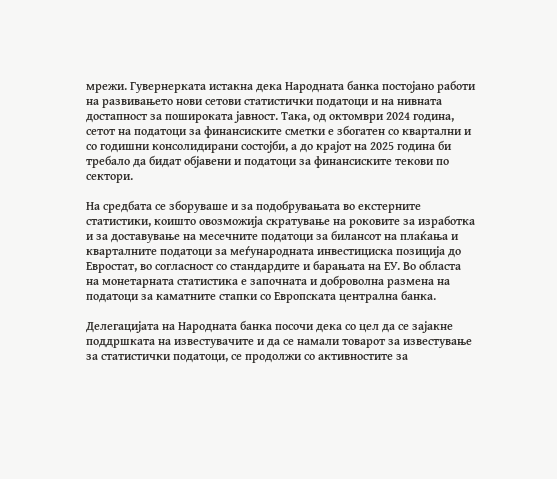мрежи. Гувернерката истакна дека Народната банка постојано работи на развивањето нови сетови статистички податоци и на нивната достапност за пошироката јавност. Така, од октомври 2024 година, сетот на податоци за финансиските сметки е збогатен со квартални и со годишни консолидирани состојби, а до крајот на 2025 година би требало да бидат објавени и податоци за финансиските текови по сектори.

На средбата се зборуваше и за подобрувањата во екстерните статистики, коишто овозможија скратување на роковите за изработка и за доставување на месечните податоци за билансот на плаќања и кварталните податоци за меѓународната инвестициска позиција до Евростат, во согласност со стандардите и барањата на ЕУ. Во областа на монетарната статистика е започната и доброволна размена на податоци за каматните стапки со Европската централна банка.

Делегацијата на Народната банка посочи дека со цел да се зајакне поддршката на известувачите и да се намали товарот за известување за статистички податоци, се продолжи со активностите за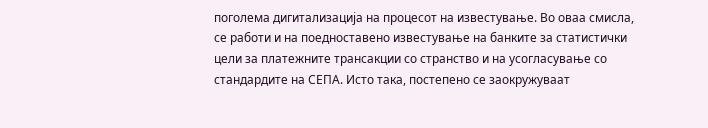поголема дигитализација на процесот на известување. Во оваа смисла, се работи и на поедноставено известување на банките за статистички цели за платежните трансакции со странство и на усогласување со стандардите на СЕПА. Исто така, постепено се заокружуваат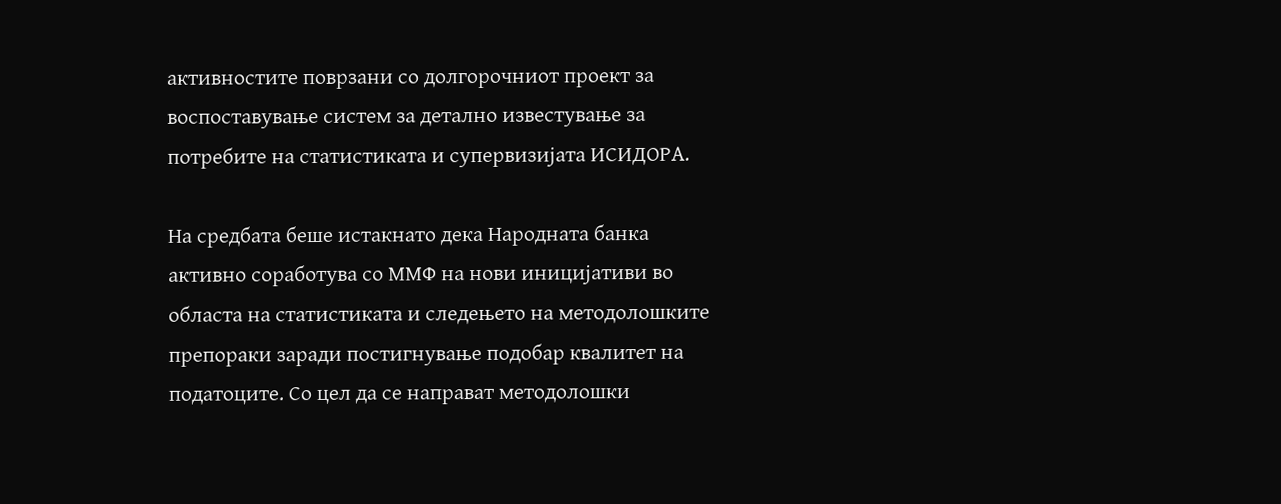активностите поврзани со долгорочниот проект за воспоставување систем за детално известување за потребите на статистиката и супервизијата ИСИДОРА.

На средбата беше истакнато дека Народната банка активно соработува со ММФ на нови иницијативи во областа на статистиката и следењето на методолошките препораки заради постигнување подобар квалитет на податоците. Со цел да се направат методолошки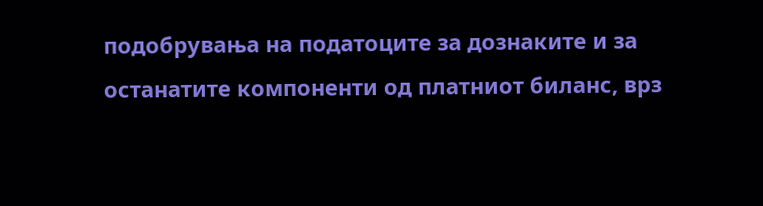подобрувања на податоците за дознаките и за останатите компоненти од платниот биланс, врз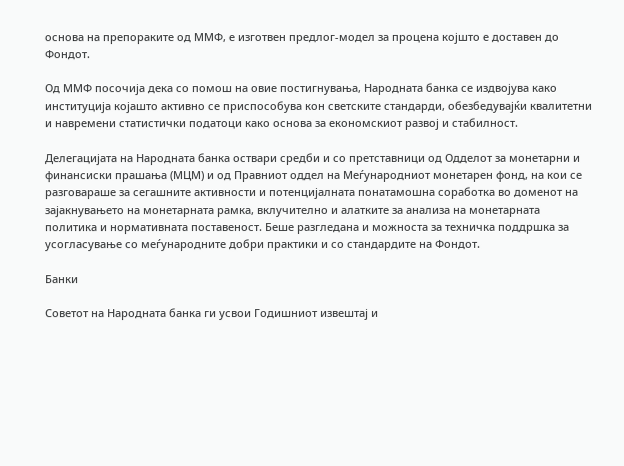основа на препораките од ММФ, е изготвен предлог-модел за процена којшто е доставен до Фондот.

Од ММФ посочија дека со помош на овие постигнувања, Народната банка се издвојува како институција којашто активно се приспособува кон светските стандарди, обезбедувајќи квалитетни и навремени статистички податоци како основа за економскиот развој и стабилност.

Делегацијата на Народната банка оствари средби и со претставници од Одделот за монетарни и финансиски прашања (МЦМ) и од Правниот оддел на Меѓународниот монетарен фонд, на кои се разговараше за сегашните активности и потенцијалната понатамошна соработка во доменот на зајакнувањето на монетарната рамка, вклучително и алатките за анализа на монетарната политика и нормативната поставеност. Беше разгледана и можноста за техничка поддршка за усогласување со меѓународните добри практики и со стандардите на Фондот.

Банки

Советот на Народната банка ги усвои Годишниот извештај и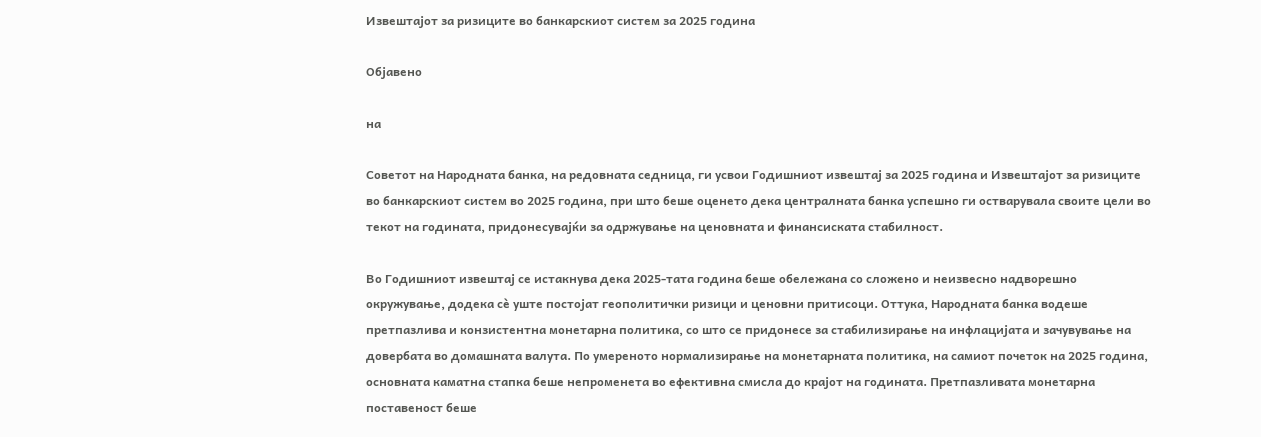Извештајот за ризиците во банкарскиот систем за 2025 година

Објавено

на

Советот на Народната банка, на редовната седница, ги усвои Годишниот извештај за 2025 година и Извештајот за ризиците во банкарскиот систем во 2025 година, при што беше оценето дека централната банка успешно ги остварувала своите цели во текот на годината, придонесувајќи за одржување на ценовната и финансиската стабилност.

Во Годишниот извештај се истакнува дека 2025-тата година беше обележана со сложено и неизвесно надворешно окружување, додека сè уште постојат геополитички ризици и ценовни притисоци. Оттука, Народната банка водеше претпазлива и конзистентна монетарна политика, со што се придонесе за стабилизирање на инфлацијата и зачувување на довербата во домашната валута. По умереното нормализирање на монетарната политика, на самиот почеток на 2025 година, основната каматна стапка беше непроменета во ефективна смисла до крајот на годината. Претпазливата монетарна поставеност беше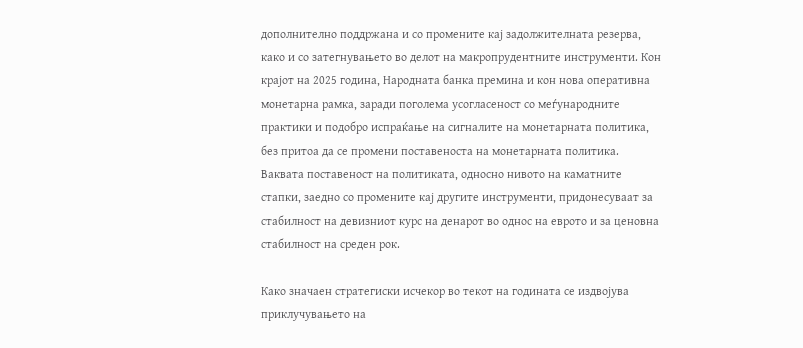дополнително поддржана и со промените кај задолжителната резерва, како и со затегнувањето во делот на макропрудентните инструменти. Кон крајот на 2025 година, Народната банка премина и кон нова оперативна монетарна рамка, заради поголема усогласеност со меѓународните практики и подобро испраќање на сигналите на монетарната политика, без притоа да се промени поставеноста на монетарната политика. Ваквата поставеност на политиката, односно нивото на каматните стапки, заедно со промените кај другите инструменти, придонесуваат за стабилност на девизниот курс на денарот во однос на еврото и за ценовна стабилност на среден рок.

Како значаен стратегиски исчекор во текот на годината се издвојува приклучувањето на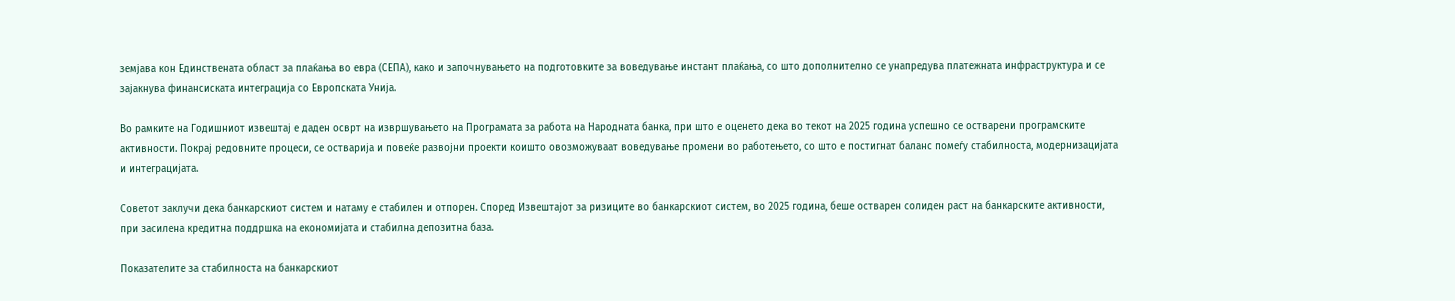земјава кон Единствената област за плаќања во евра (СЕПА), како и започнувањето на подготовките за воведување инстант плаќања, со што дополнително се унапредува платежната инфраструктура и се зајакнува финансиската интеграција со Европската Унија.

Во рамките на Годишниот извештај е даден осврт на извршувањето на Програмата за работа на Народната банка, при што е оценето дека во текот на 2025 година успешно се остварени програмските активности. Покрај редовните процеси, се остварија и повеќе развојни проекти коишто овозможуваат воведување промени во работењето, со што е постигнат баланс помеѓу стабилноста, модернизацијата и интеграцијата.

Советот заклучи дека банкарскиот систем и натаму е стабилен и отпорен. Според Извештајот за ризиците во банкарскиот систем, во 2025 година, беше остварен солиден раст на банкарските активности, при засилена кредитна поддршка на економијата и стабилна депозитна база.

Показателите за стабилноста на банкарскиот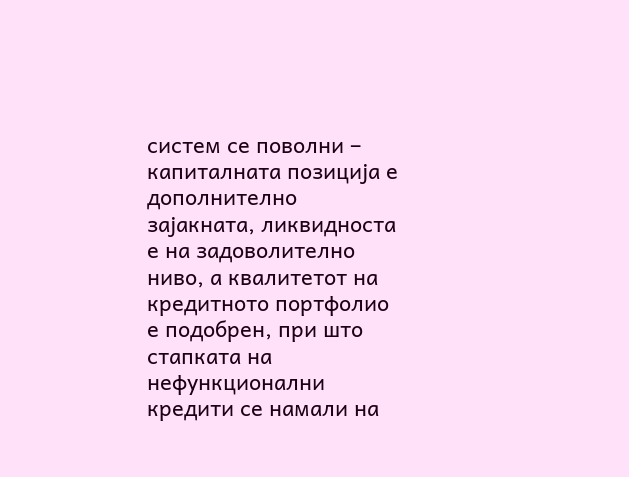систем се поволни – капиталната позиција е дополнително зајакната, ликвидноста е на задоволително ниво, а квалитетот на кредитното портфолио е подобрен, при што стапката на нефункционални кредити се намали на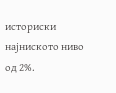историски најниското ниво од 2%.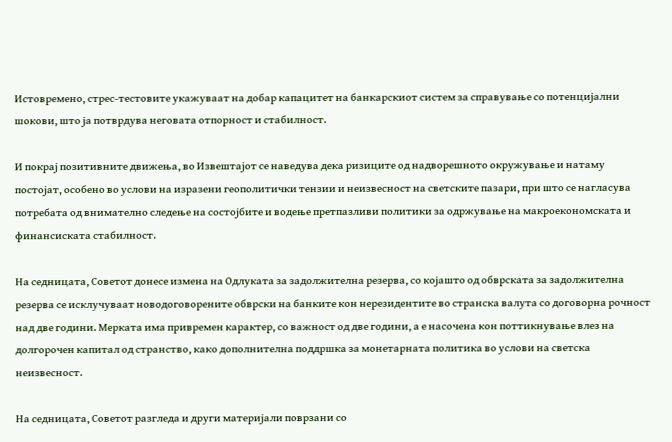Истовремено, стрес-тестовите укажуваат на добар капацитет на банкарскиот систем за справување со потенцијални шокови, што ја потврдува неговата отпорност и стабилност.

И покрај позитивните движења, во Извештајот се наведува дека ризиците од надворешното окружување и натаму постојат, особено во услови на изразени геополитички тензии и неизвесност на светските пазари, при што се нагласува потребата од внимателно следење на состојбите и водење претпазливи политики за одржување на макроекономската и финансиската стабилност.

На седницата, Советот донесе измена на Одлуката за задолжителна резерва, со којашто од обврската за задолжителна резерва се исклучуваат новодоговорените обврски на банките кон нерезидентите во странска валута со договорна рочност над две години. Мерката има привремен карактер, со важност од две години, а е насочена кон поттикнување влез на долгорочен капитал од странство, како дополнителна поддршка за монетарната политика во услови на светска неизвесност.

На седницата, Советот разгледа и други материјали поврзани со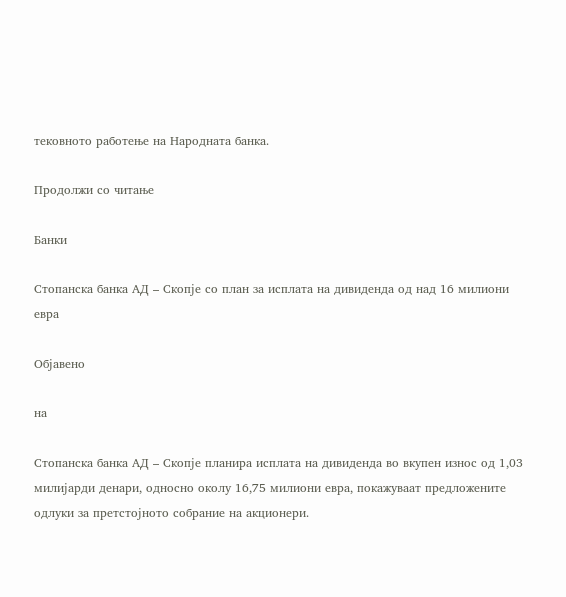тековното работење на Народната банка.

Продолжи со читање

Банки

Стопанска банка АД – Скопје со план за исплата на дивиденда од над 16 милиони евра

Објавено

на

Стопанска банка АД – Скопје планира исплата на дивиденда во вкупен износ од 1,03 милијарди денари, односно околу 16,75 милиони евра, покажуваат предложените одлуки за претстојното собрание на акционери.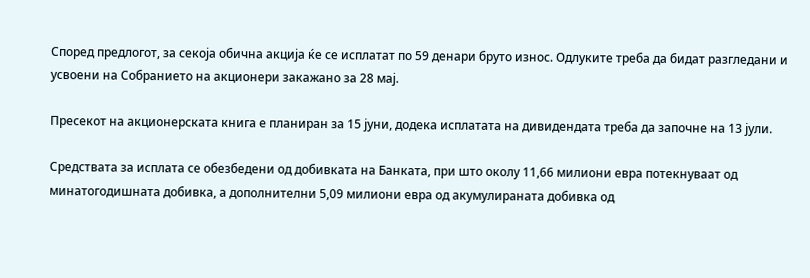Според предлогот, за секоја обична акција ќе се исплатат по 59 денари бруто износ. Одлуките треба да бидат разгледани и усвоени на Собранието на акционери закажано за 28 мај.

Пресекот на акционерската книга е планиран за 15 јуни, додека исплатата на дивидендата треба да започне на 13 јули.

Средствата за исплата се обезбедени од добивката на Банката, при што околу 11,66 милиони евра потекнуваат од минатогодишната добивка, а дополнителни 5,09 милиони евра од акумулираната добивка од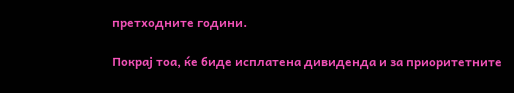претходните години.

Покрај тоа, ќе биде исплатена дивиденда и за приоритетните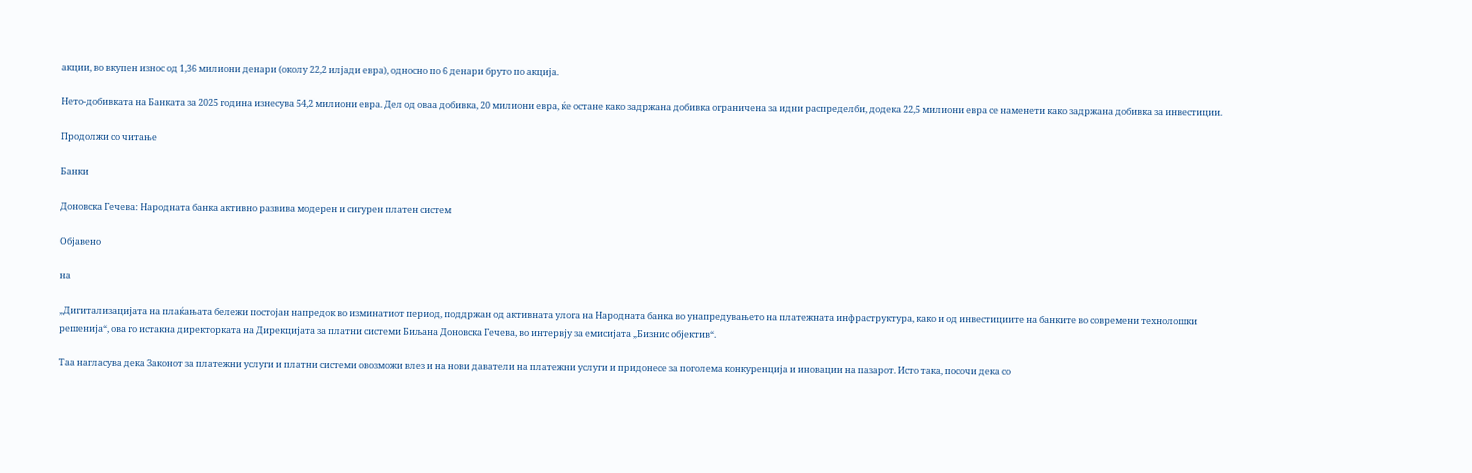акции, во вкупен износ од 1,36 милиони денари (околу 22,2 илјади евра), односно по 6 денари бруто по акција.

Нето-добивката на Банката за 2025 година изнесува 54,2 милиони евра. Дел од оваа добивка, 20 милиони евра, ќе остане како задржана добивка ограничена за идни распределби, додека 22,5 милиони евра се наменети како задржана добивка за инвестиции.

Продолжи со читање

Банки

Доновска Гечева: Народната банка активно развива модерен и сигурен платен систем

Објавено

на

„Дигитализацијата на плаќањата бележи постојан напредок во изминатиот период, поддржан од активната улога на Народната банка во унапредувањето на платежната инфраструктура, како и од инвестициите на банките во современи технолошки решенија“, ова го истакна директорката на Дирекцијата за платни системи Биљана Доновска Гечева, во интервју за емисијата „Бизнис објектив“.

Таа нагласува дека Законот за платежни услуги и платни системи овозможи влез и на нови даватели на платежни услуги и придонесе за поголема конкуренција и иновации на пазарот. Исто така, посочи дека со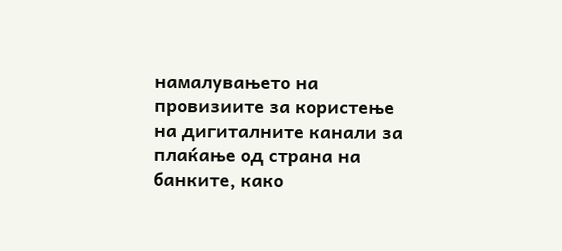намалувањето на провизиите за користење на дигиталните канали за плаќање од страна на банките, како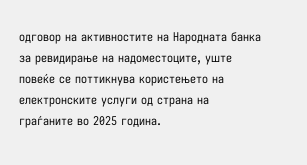одговор на активностите на Народната банка за ревидирање на надоместоците, уште повеќе се поттикнува користењето на електронските услуги од страна на граѓаните во 2025 година.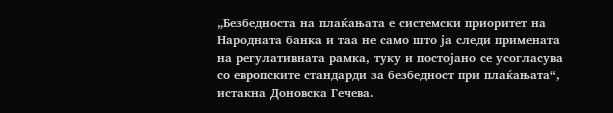„Безбедноста на плаќањата е системски приоритет на Народната банка и таа не само што ја следи примената на регулативната рамка, туку и постојано се усогласува со европските стандарди за безбедност при плаќањата“, истакна Доновска Гечева.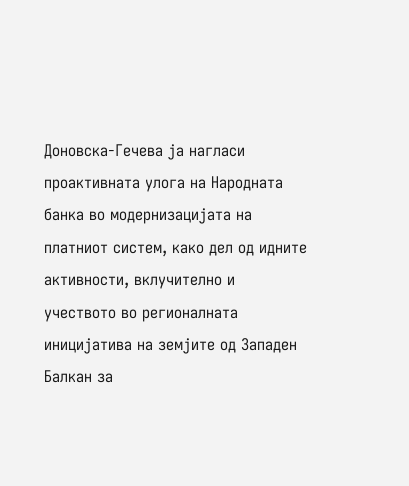Доновска-Гечева ја нагласи проактивната улога на Народната банка во модернизацијата на платниот систем, како дел од идните активности, вклучително и учеството во регионалната иницијатива на земјите од Западен Балкан за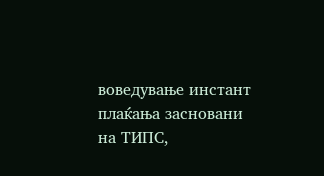воведување инстант плаќања засновани на ТИПС,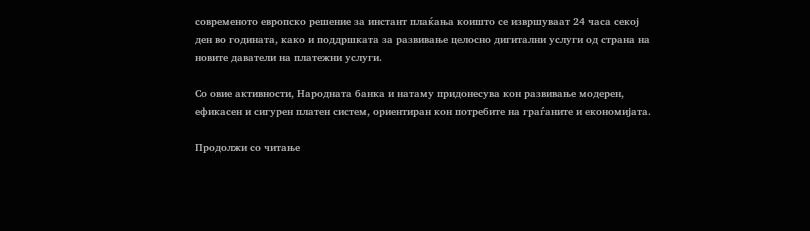современото европско решение за инстант плаќања коишто се извршуваат 24 часа секој ден во годината, како и поддршката за развивање целосно дигитални услуги од страна на новите даватели на платежни услуги.

Со овие активности, Народната банка и натаму придонесува кон развивање модерен, ефикасен и сигурен платен систем, ориентиран кон потребите на граѓаните и економијата.

Продолжи со читање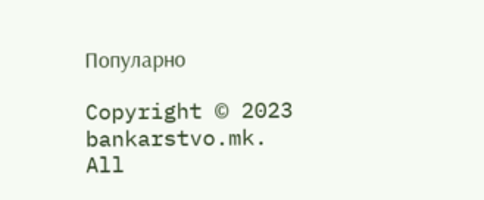Популарно

Copyright © 2023 bankarstvo.mk. All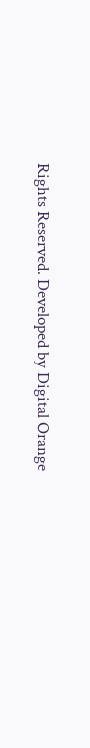Rights Reserved. Developed by Digital Orange